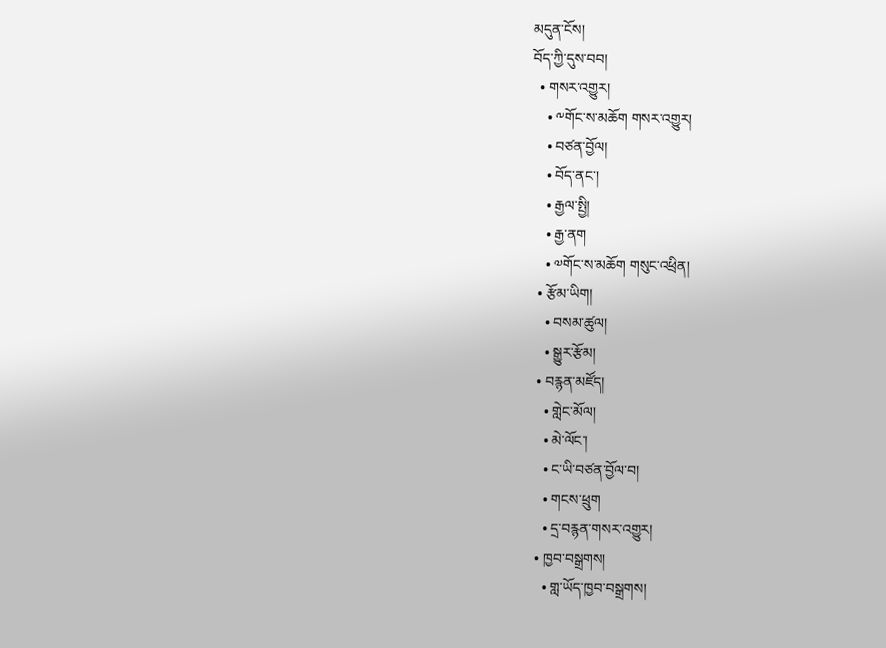མདུན་ངོས།
བོད་ཀྱི་དུས་བབ།
  • གསར་འགྱུར།
    • ༸གོང་ས་མཆོག གསར་འགྱུར།
    • བཙན་བྱོལ།
    • བོད་ནང་།
    • རྒྱལ་སྤྱི།
    • རྒྱ་ནག
    • ༧གོང་ས་མཆོག གསུང་འཕྲིན།
  • རྩོམ་ཡིག།
    • བསམ་ཚུལ།
    • སྒྱུར་རྩོམ།
  • བརྙན་མཛོད།
    • གླེང་མོལ།
    • མེ་ལོང་།
    • ང་ཡི་བཙན་བྱོལ་བ།
    • གངས་ཕྲུག
    • དྲ་བརྙན་གསར་འགྱུར།
  • ཁྱབ་བསྒྲགས།
    • གླ་ཡོད་ཁྱབ་བསྒྲགས།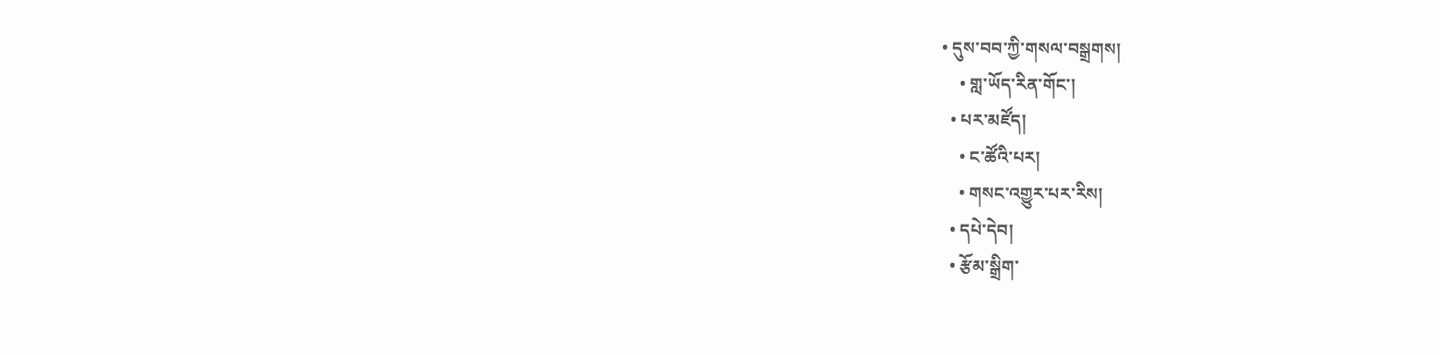• དུས་བབ་ཀྱི་གསལ་བསྒྲགས།
    • གླ་ཡོད་རིན་གོང་།
  • པར་མཛོད།
    • ང་ཚོའི་པར།
    • གསང་འགྱུར་པར་རིས།
  • དཔེ་དེབ།
  • རྩོམ་སྒྲིག་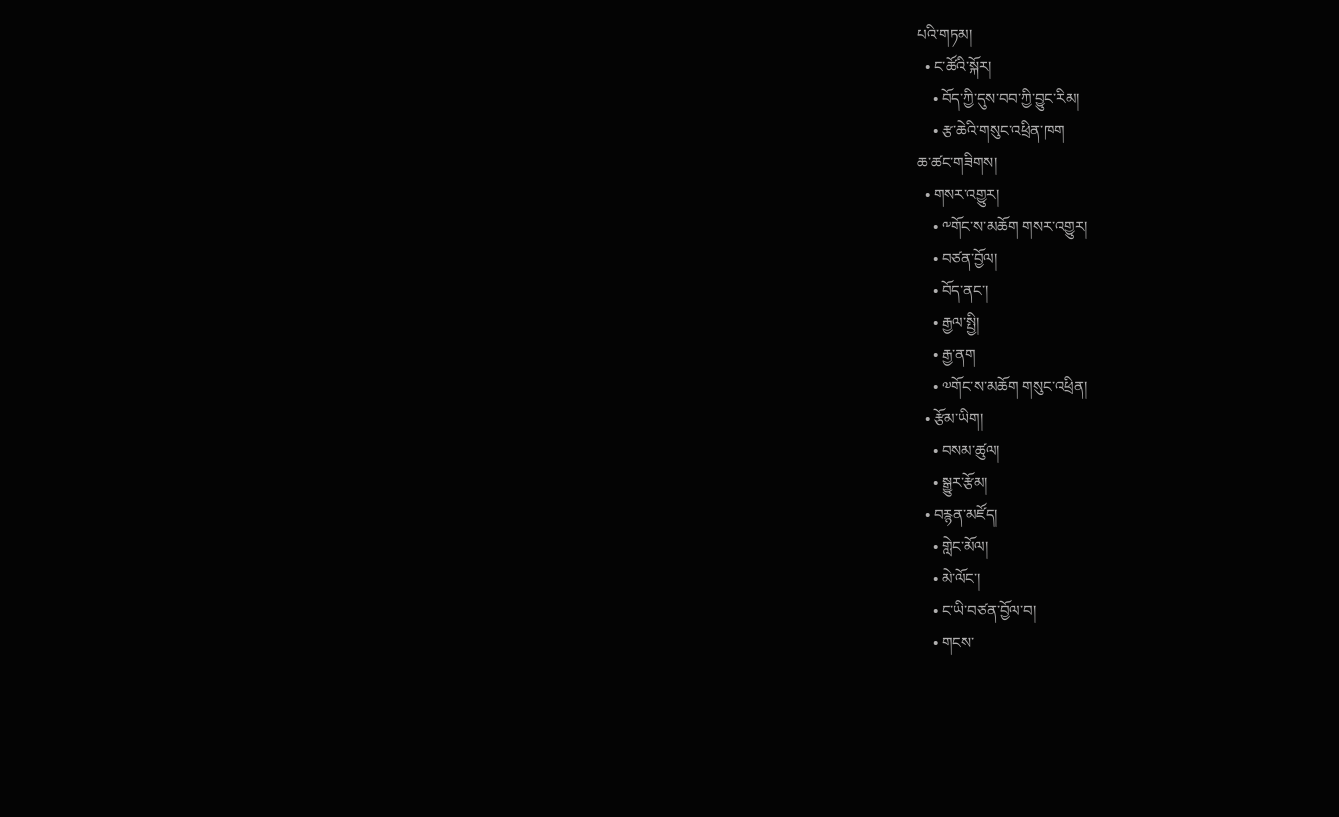པའི་གཏམ།
  • ང་ཚོའི་སྐོར།
    • བོད་ཀྱི་དུས་བབ་ཀྱི་བྱུང་རིམ།
    • རྩ་ཆེའི་གསུང་འཕྲིན་ཁག
ཆ་ཚང་གཟིགས།
  • གསར་འགྱུར།
    • ༸གོང་ས་མཆོག གསར་འགྱུར།
    • བཙན་བྱོལ།
    • བོད་ནང་།
    • རྒྱལ་སྤྱི།
    • རྒྱ་ནག
    • ༧གོང་ས་མཆོག གསུང་འཕྲིན།
  • རྩོམ་ཡིག།
    • བསམ་ཚུལ།
    • སྒྱུར་རྩོམ།
  • བརྙན་མཛོད།
    • གླེང་མོལ།
    • མེ་ལོང་།
    • ང་ཡི་བཙན་བྱོལ་བ།
    • གངས་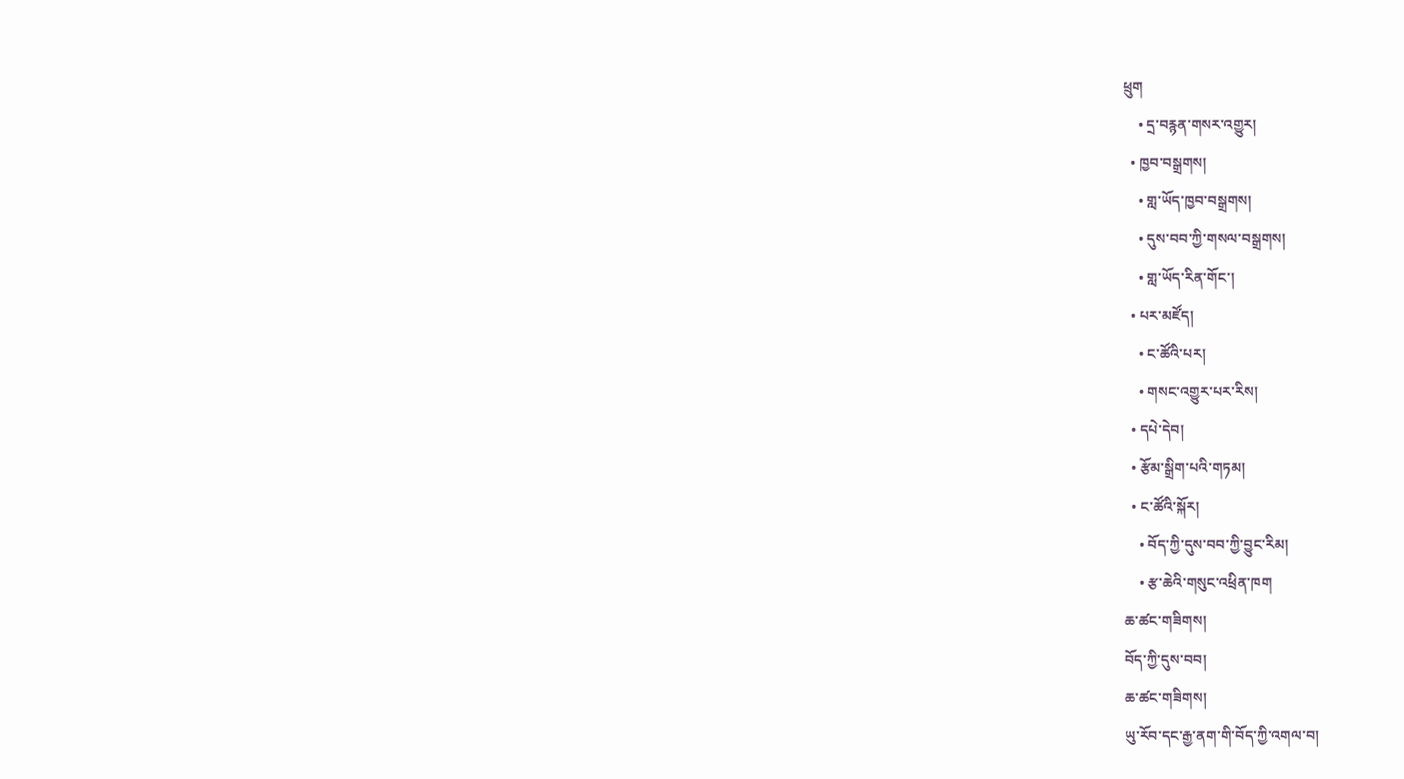ཕྲུག
    • དྲ་བརྙན་གསར་འགྱུར།
  • ཁྱབ་བསྒྲགས།
    • གླ་ཡོད་ཁྱབ་བསྒྲགས།
    • དུས་བབ་ཀྱི་གསལ་བསྒྲགས།
    • གླ་ཡོད་རིན་གོང་།
  • པར་མཛོད།
    • ང་ཚོའི་པར།
    • གསང་འགྱུར་པར་རིས།
  • དཔེ་དེབ།
  • རྩོམ་སྒྲིག་པའི་གཏམ།
  • ང་ཚོའི་སྐོར།
    • བོད་ཀྱི་དུས་བབ་ཀྱི་བྱུང་རིམ།
    • རྩ་ཆེའི་གསུང་འཕྲིན་ཁག
ཆ་ཚང་གཟིགས།
བོད་ཀྱི་དུས་བབ།
ཆ་ཚང་གཟིགས།
ཡུ་རོབ་དང་རྒྱ་ནག་གི་བོད་ཀྱི་འགལ་བ།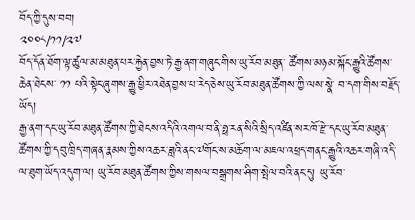བོད་ཀྱི་དུས་བབ།
༢༠༠༨/༡༡/༢༧
བོད་དོན་ཐོག་ལྟ་ཚུལ་མ་མཐུན་པར་རྐྱེན་བྱས་ཏེ་རྒྱ་ནག་གཞུང་གིས་ཡུ་རོབ་མཐུན་ ཚོགས་མཉམ་སྐོང་རྒྱུའི་ཚོགས་ཆེན་ཐེངས་ ༡༡ པའི་སྟེང་ཞུགས་རྒྱུ་ཕྱིར་འཐེན་བྱས་པ་རེད་ཅེས་ཡུ་རོབ་མཐུན་ཚོགས་ཀྱི་ལས་སྣེ་ བ་དག་གིས་བརྗོད་ཡོད།
རྒྱ་ནག་དང་ཡུ་རོབ་མཐུན་ཚོགས་ཀྱི་ཐེངས་འདིའི་འགལ་བ་ནི་ཧྥ་རན་སིའི་སྲིད་འཛིན་སར་ཁོ་རྫེ་དང་ཡུ་རོབ་མཐུན་ཚོགས་ཀྱི་དབུ་ཁྲིད་གཞན་རྣམས་ཀྱིས་འཆར་ཟླའི་ནང་༧གོང་ས་མཆོག་ལ་མཇལ་འཕྲད་གནང་རྒྱུའི་འཆར་གཞི་འདི་ལ་ཐུག་ཡོད་འདུག་ལ། ཡུ་རོབ་མཐུན་ཚོགས་ཀྱིས་གསལ་བསྒྲགས་ཤིག་སྤེལ་བའི་ནང་དུ། ཡུ་རོབ་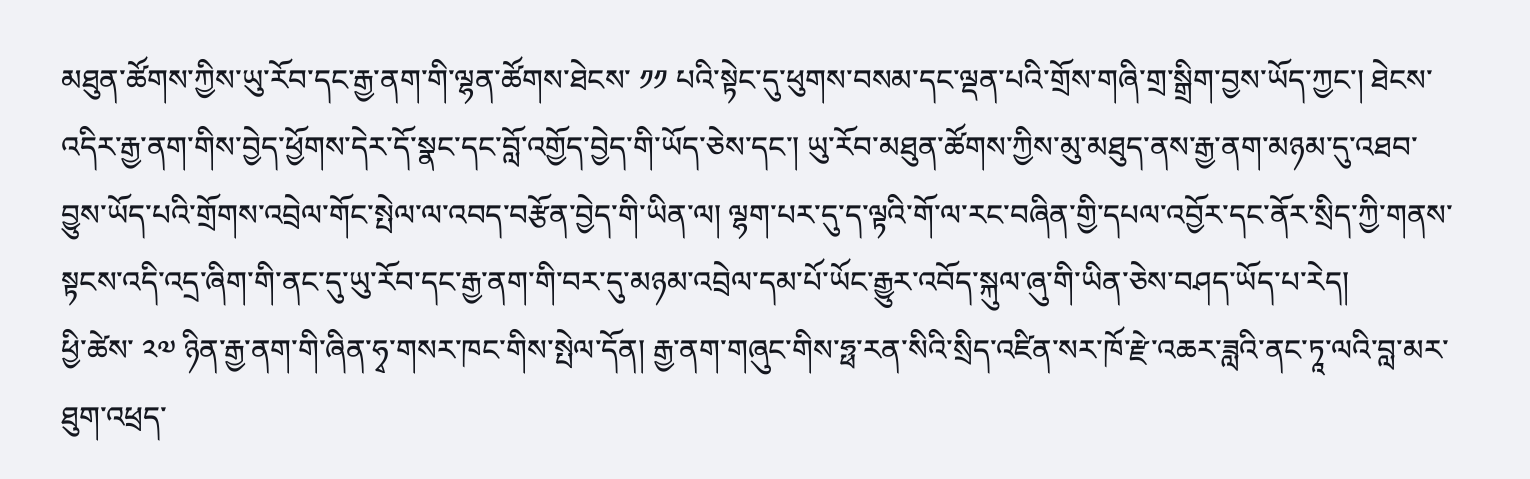མཐུན་ཚོགས་ཀྱིས་ཡུ་རོབ་དང་རྒྱ་ནག་གི་ལྷན་ཚོགས་ཐེངས་ ༡༡ པའི་སྟེང་དུ་ཕུགས་བསམ་དང་ལྡན་པའི་གྲོས་གཞི་གྲ་སྒྲིག་བྱས་ཡོད་ཀྱང་། ཐེངས་འདིར་རྒྱ་ནག་གིས་བྱེད་ཕྱོགས་དེར་དོ་སྣང་དང་བློ་འགྱོད་བྱེད་གི་ཡོད་ཅེས་དང་། ཡུ་རོབ་མཐུན་ཚོགས་ཀྱིས་མུ་མཐུད་ནས་རྒྱ་ནག་མཉམ་དུ་འཐབ་བྱུས་ཡོད་པའི་གྲོགས་འབྲེལ་གོང་སྤེལ་ལ་འབད་བརྩོན་བྱེད་གི་ཡིན་ལ། ལྷག་པར་དུ་ད་ལྟའི་གོ་ལ་རང་བཞིན་གྱི་དཔལ་འབྱོར་དང་ནོར་སྲིད་ཀྱི་གནས་སྟངས་འདི་འདྲ་ཞིག་གི་ནང་དུ་ཡུ་རོབ་དང་རྒྱ་ནག་གི་བར་དུ་མཉམ་འབྲེལ་དམ་པོ་ཡོང་རྒྱུར་འབོད་སྐུལ་ཞུ་གི་ཡིན་ཅེས་བཤད་ཡོད་པ་རེད།
ཕྱི་ཚེས་ ༢༧ ཉིན་རྒྱ་ནག་གི་ཞིན་ཧྭ་གསར་ཁང་གིས་སྤེལ་དོན། རྒྱ་ནག་གཞུང་གིས་ཧྥ་རན་སིའི་སྲིད་འཛིན་སར་ཁོ་རྫེ་འཆར་ཟླའི་ནང་ཏཱ་ལའི་བླ་མར་ཐུག་འཕྲད་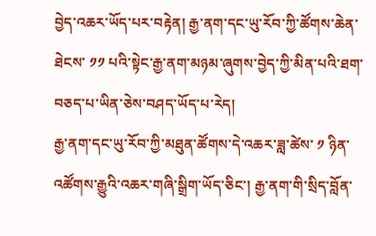བྱེད་འཆར་ཡོད་པར་བརྟེན། རྒྱ་ནག་དང་ཡུ་རོབ་ཀྱི་ཚོགས་ཆེན་ཐེངས་ ༡༡ པའི་སྟེང་རྒྱ་ནག་མཉམ་ཞུགས་བྱེད་ཀྱི་མིན་པའི་ཐག་བཅད་པ་ཡིན་ཅེས་བཤད་ཡོད་པ་རེད།
རྒྱ་ནག་དང་ཡུ་རོབ་ཀྱི་མཐུན་ཚོགས་དེ་འཆར་ཟླ་ཚེས་ ༡ ཉིན་འཚོགས་རྒྱུའི་འཆར་གཞི་སྒྲིག་ཡོད་ཅིང་། རྒྱ་ནག་གི་སྲིད་བློན་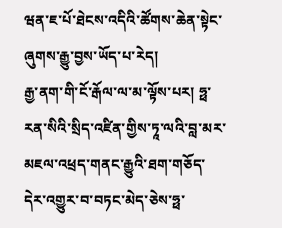ཝན་ཇ་པོ་ཐེངས་འདིའི་ཚོགས་ཆེན་སྟེང་ཞུགས་རྒྱུ་བྱས་ཡོད་པ་རེད།
རྒྱ་ནག་གི་ངོ་རྒོལ་ལ་མ་ལྟོས་པར། ཧྥ་རན་སིའི་སྲིད་འཛིན་གྱིས་ཏཱ་ལའི་བླ་མར་མཇལ་འཕྲད་གནང་རྒྱུའི་ཐག་གཅོད་དེར་འགྱུར་བ་བཏང་མེད་ཅེས་ཧྥ་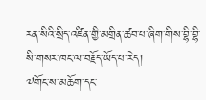རན་སིའི་སྲིད་འཛིན་གྱི་མགྲིན་ཚབ་པ་ཞིག་གིས་བྷི་བྷི་སི་གསར་ཁང་ལ་བརྗོད་ཡོད་པ་རེད།
༧གོང་ས་མཆོག་དང་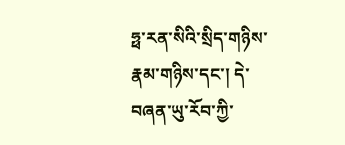ཧྥ་རན་སིའི་སྲིད་གཉིས་རྣམ་གཉིས་དང་། དེ་བཞན་ཡུ་རོབ་ཀྱི་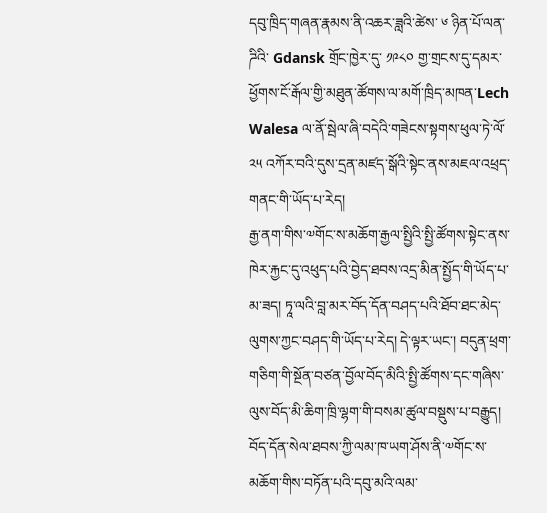དབུ་ཁྲིད་གཞན་རྣམས་ནི་འཆར་ཟླའི་ཚེས་ ༦ ཉིན་པོ་ལན་ཌིའི་ Gdansk གྲོང་ཁྱེར་དུ་ ༡༩༨༠ གྱ་གྲངས་དུ་དམར་ཕྱོགས་ངོ་རྒོལ་གྱི་མཐུན་ཚོགས་ལ་མགོ་ཁྲིད་མཁན་Lech Walesa ལ་ནོ་སྦེལ་ཞི་བདེའི་གཟེངས་སྟགས་ཕུལ་ཏེ་ལོ་ ༢༥ འཀོར་བའི་དུས་དྲན་མཛད་སྒོའི་སྟེང་ནས་མཇལ་འཕྲད་གནང་གི་ཡོད་པ་རེད།
རྒྱ་ནག་གིས་༧གོང་ས་མཆོག་རྒྱལ་སྤྱིའི་སྤྱི་ཚོགས་སྟེང་ནས་ཁེར་རྐྱང་དུ་འཕུད་པའི་བྱེད་ཐབས་འདྲ་མིན་སྤྱོད་གི་ཡོད་པ་མ་ཟད། ཏཱ་ལའི་བླ་མར་བོད་དོན་བཤད་པའི་ཐོབ་ཐང་མེད་ལུགས་ཀྱང་བཤད་གི་ཡོད་པ་རེད། དེ་ལྟར་ཡང་། བདུན་ཕྲག་གཅིག་གི་སྔོན་བཙན་བྱོལ་བོད་མིའི་སྤྱི་ཚོགས་དང་གཞིས་ལུས་བོད་མི་ཆིག་ཁྲི་ལྷག་གི་བསམ་ཚུལ་བསྡུས་པ་བརྒྱུད། བོད་དོན་སེལ་ཐབས་ཀྱི་ལམ་ཁ་ཡག་ཤོས་ནི་༧གོང་ས་མཆོག་གིས་བཏོན་པའི་དབུ་མའི་ལམ་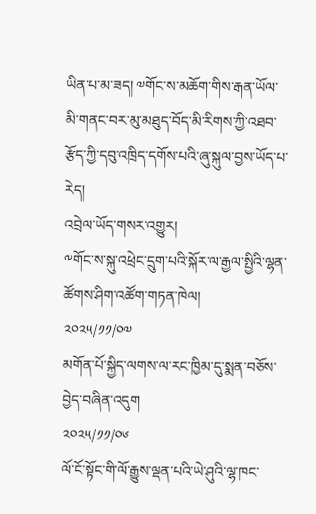ཡིན་པ་མ་ཟད། ༧གོང་ས་མཆོག་གིས་རྒན་ཡོལ་མི་གནང་བར་མུ་མཐུད་བོད་མི་རིགས་ཀྱི་འཐབ་རྩོད་ཀྱི་དབུ་འཁྲིད་དགོས་པའི་ཞུ་སྐུལ་བྱས་ཡོད་པ་རེད།
འབྲེལ་ཡོད་གསར་འགྱུར།
༸གོང་ས་སྐུ་འཕྲེང་དྲུག་པའི་སྐོར་ལ་རྒྱལ་སྤྱིའི་ལྷན་ཚོགས་ཤིག་འཚོག་གཏན་ཁེལ།
༢༠༢༥/༡༡/༠༧
མགོན་པོ་སྐྱིད་ལགས་ལ་རང་ཁྱིམ་དུ་སྨན་བཅོས་བྱེད་བཞིན་འདུག
༢༠༢༥/༡༡/༠༦
ལོ་ངོ་སྟོང་གི་ལོ་རྒྱུས་ལྡན་པའི་ཡེ་ཤུའི་ལྷ་ཁང་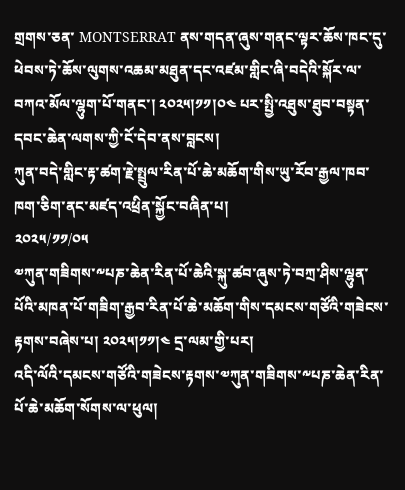གྲགས་ཅན་ MONTSERRAT ནས་གདན་ཞུས་གནང་ལྟར་ཆོས་ཁང་དུ་ཕེབས་ཏེ་ཆོས་ལུགས་འཆམ་མཐུན་དང་འཛམ་གླིང་ཞི་བདེའི་སྐོར་ལ་བཀའ་མོལ་ལྷུག་པོ་གནང་། ༢༠༢༥།༡༡།༠༤ པར་སྤྱི་འཐུས་ཐུབ་བསྟན་དབང་ཆེན་ལགས་ཀྱི་ངོ་དེབ་ནས་བླངས།
ཀུན་བདེ་གླིང་རྟ་ཚག་རྗེ་སྤྲུལ་རིན་པོ་ཆེ་མཆོག་གིས་ཡུ་རོབ་རྒྱལ་ཁབ་ཁག་ཅིག་ནང་མཛད་འཕྲིན་སྐྱོང་བཞིན་པ།
༢༠༢༥/༡༡/༠༥
༧ཀུན་གཟིགས་༸པཎ་ཆེན་རིན་པོ་ཆེའི་སྐུ་ཚབ་ཞུས་ཏེ་བཀྲ་ཤིས་ལྷུན་པོའི་མཁན་པོ་གཟིག་རྒྱབ་རིན་པོ་ཆེ་མཆོག་གིས་དམངས་གཙོའི་གཟེངས་རྟགས་བཞེས་པ། ༢༠༢༥།༡༡།༤ དྲ་ལམ་གྱི་པར།
འདི་ལོའི་དམངས་གཙོའི་གཟེངས་རྟགས་༧ཀུན་གཟིགས་༸པཎ་ཆེན་རིན་པོ་ཆེ་མཆོག་སོགས་ལ་ཕུལ།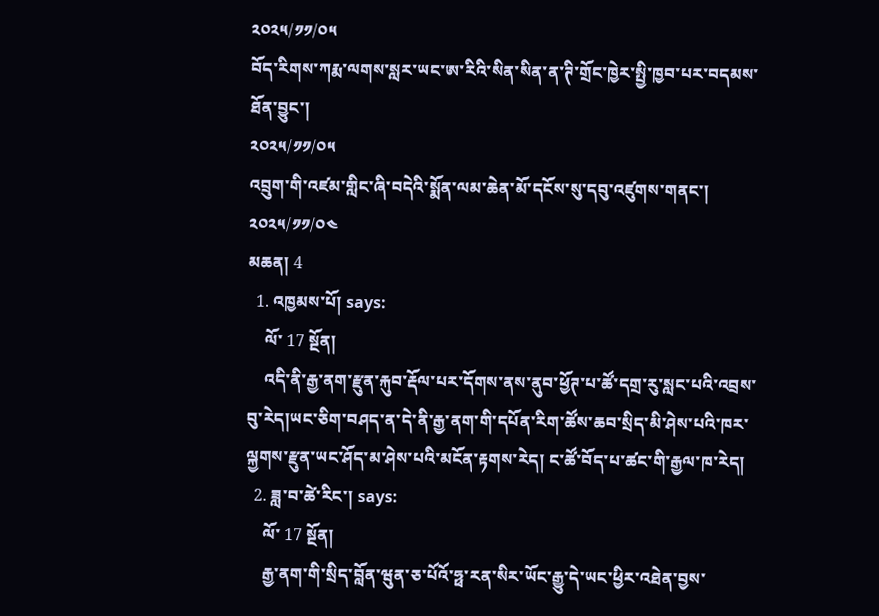༢༠༢༥/༡༡/༠༥
བོད་རིགས་ཀརྨ་ལགས་སླར་ཡང་ཨ་རིའི་སིན་སིན་ན་ཊི་གྲོང་ཁྱེར་སྤྱི་ཁྱབ་པར་བདམས་ཐོན་བྱུང་།
༢༠༢༥/༡༡/༠༥
འབྲུག་གི་འཛམ་གླིང་ཞི་བདེའི་སྨོན་ལམ་ཆེན་མོ་དངོས་སུ་དབུ་འཛུགས་གནང་།
༢༠༢༥/༡༡/༠༤
མཆན། 4
  1. འཁྱམས་པོ། says:
    ལོ་ 17 སྔོན།
    འདི་ནི་རྒྱ་ནག་རྫུན་རྐུབ་རྡོལ་པར་དོགས་ནས་ནུབ་ཕྱོཊ་པ་ཚོ་དགྲ་རུ་སླང་པའི་འབྲས་བུ་རེད།ཡང་ཅིག་བཤད་ན་དེ་ནི་རྒྱ་ནག་གི་དཔོན་རིག་ཚོས་ཆབ་སྲིད་མི་ཤེས་པའི་ཁར་ལྐྱགས་རྫུན་ཡང་ཤོད་མ་ཤེས་པའི་མངོན་རྟགས་རེད། ང་ཚོ་བོད་པ་ཚང་གི་རྒྱལ་ཁ་རེད།
  2. ཟླ་བ་ཚེ་རིང་། says:
    ལོ་ 17 སྔོན།
    རྒྱ་ནག་གི་སྲིད་བློན་ཝུན་ཅ་པོའོ་ཧྥ་རན་སིར་ཡོང་རྒྱུ་དེ་ཡང་ཕྱིར་འཐེན་བྱས་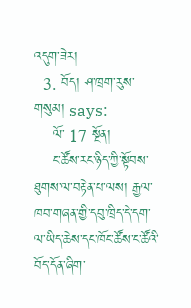འདུག་ཟེར།
  3. བོད། ཤ་ཁྲག་རུས་གསུམ། says:
    ལོ་ 17 སྔོན།
    ང་ཚོས་རང་ཉིད་ཀྱི་སྟོབས་ཐུགས་ལ་བརྟེན་པ་ལས། རྒྱལ་ཁབ་གཞན་གྱི་དབུ་ཁྲིད་དེ་དག་ལ་ཡིད་ཆེས་དང་ཁོང་ཚོས་ང་ཚོའི་བོད་དོན་ཞིག་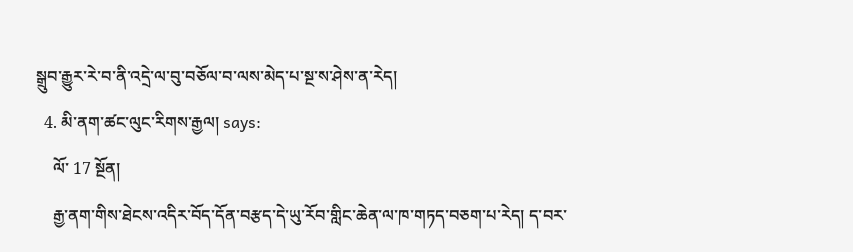སྒྲུབ་རྒྱུར་རེ་བ་ནི་འདྲེ་ལ་བུ་བཅོལ་བ་ལས་མེད་པ་སྔ་ས་ཤེས་ན་རེད།
  4. མི་ནག་ཚང་ལུང་རིགས་རྒྱལ། says:
    ལོ་ 17 སྔོན།
    རྒྱ་ནག་གིས་ཐེངས་འདིར་བོད་དོན་བརྩད་དེ་ཡུ་རོབ་གླིང་ཆེན་ལ་ཁ་གཏད་བཅག་པ་རེད། ད་བར་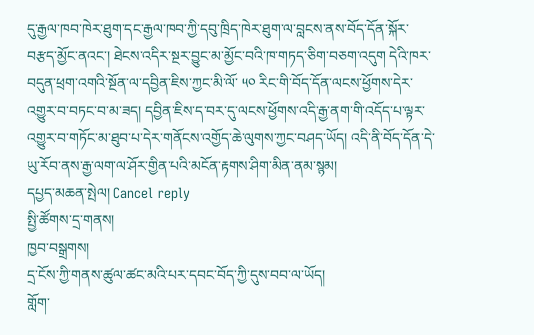དུ་རྒྱལ་ཁབ་ཁེར་ཐུག་དང་རྒྱལ་ཁབ་ཀྱི་དབུ་ཁྲིད་ཁེར་ཐུག་ལ་བླངས་ནས་བོད་དོན་སྐོར་བརྩད་མྱོང་ནའང་། ཐེངས་འདིར་སྔར་བྱུང་མ་མྱོང་བའི་ཁ་གཏད་ཅིག་བཅག་འདུག དེའི་ཁར་བདུན་ཕྲག་འགའི་སྔོན་ལ་དབྱིན་ཇིས་ཀྱང་མི་ལོ་ ༥༠ རིང་གི་བོད་དོན་ལངས་ཕྱོགས་དེར་འགྱུར་བ་བཏང་བ་མ་ཟད། དབྱིན་ཇིས་ད་བར་དུ་ལངས་ཕྱོགས་འདི་རྒྱ་ནག་གི་འདོད་པ་ལྟར་འགྱུར་བ་གཏོང་མ་ཐུབ་པ་དེར་གནོངས་འགྱོད་ཆེ་ལུགས་ཀྱང་བཤད་ཡོད། འདི་ནི་བོད་དོན་དེ་ཡུ་རོབ་ནས་རྒྱ་ལག་ལ་ཤོར་གྱིན་པའི་མངོན་རྟགས་ཤིག་མིན་ནམ་སྙམ།
དཔྱད་མཆན་སྤེལ། Cancel reply
སྤྱི་ཚོགས་དྲ་གནས།
ཁྱབ་བསྒྲགས།
དྲ་ངོས་ཀྱི་གནས་ཚུལ་ཚང་མའི་པར་དབང་བོད་ཀྱི་དུས་བབ་ལ་ཡོད།
གློག་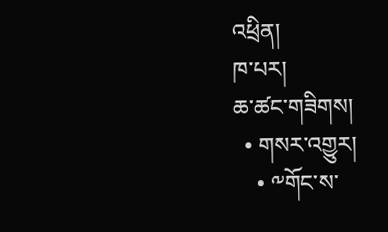འཕྲིན།
ཁ་པར།
ཆ་ཚང་གཟིགས།
  • གསར་འགྱུར།
    • ༸གོང་ས་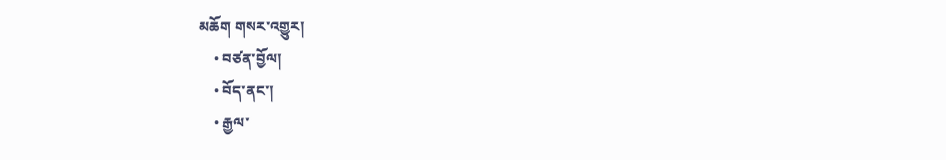མཆོག གསར་འགྱུར།
    • བཙན་བྱོལ།
    • བོད་ནང་།
    • རྒྱལ་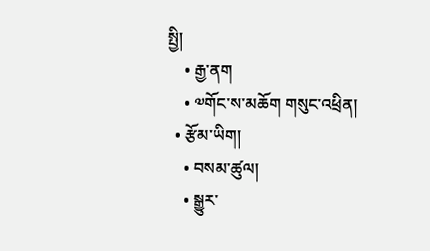སྤྱི།
    • རྒྱ་ནག
    • ༧གོང་ས་མཆོག གསུང་འཕྲིན།
  • རྩོམ་ཡིག།
    • བསམ་ཚུལ།
    • སྒྱུར་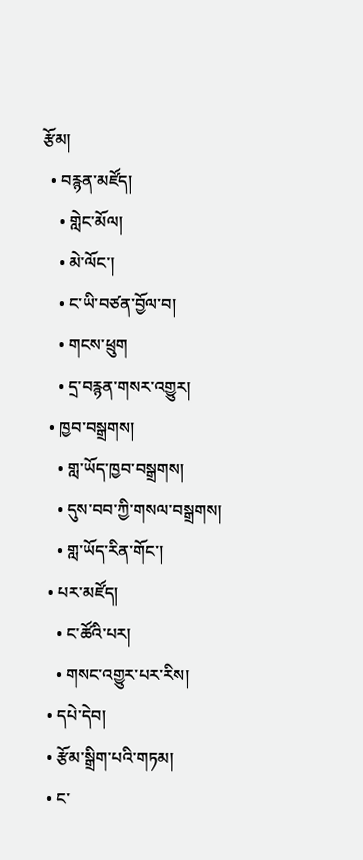རྩོམ།
  • བརྙན་མཛོད།
    • གླེང་མོལ།
    • མེ་ལོང་།
    • ང་ཡི་བཙན་བྱོལ་བ།
    • གངས་ཕྲུག
    • དྲ་བརྙན་གསར་འགྱུར།
  • ཁྱབ་བསྒྲགས།
    • གླ་ཡོད་ཁྱབ་བསྒྲགས།
    • དུས་བབ་ཀྱི་གསལ་བསྒྲགས།
    • གླ་ཡོད་རིན་གོང་།
  • པར་མཛོད།
    • ང་ཚོའི་པར།
    • གསང་འགྱུར་པར་རིས།
  • དཔེ་དེབ།
  • རྩོམ་སྒྲིག་པའི་གཏམ།
  • ང་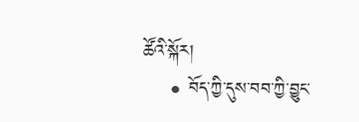ཚོའི་སྐོར།
    • བོད་ཀྱི་དུས་བབ་ཀྱི་བྱུང་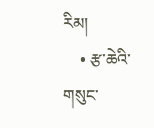རིམ།
    • རྩ་ཆེའི་གསུང་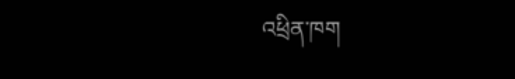འཕྲིན་ཁག